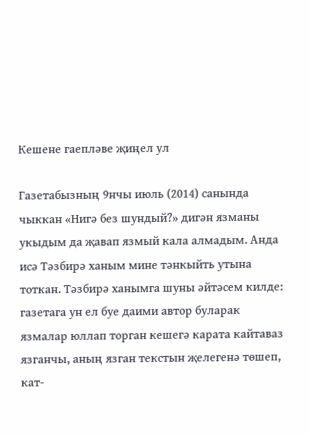Кешене гаепләве җиңел ул

Газетабызның 9нчы июль (2014) санында чыккан «Нигә без шундый?» дигән язманы укыдым да җавап язмый кала алмадым. Анда исә Тәзбирә ханым мине тәнкыйть утына тоткан. Тәзбирә ханымга шуны әйтәсем килде: газетага ун ел буе даими автор буларак язмалар юллап торган кешегә карата кайтаваз язганчы, аның язган текстын җелегенә төшеп, кат-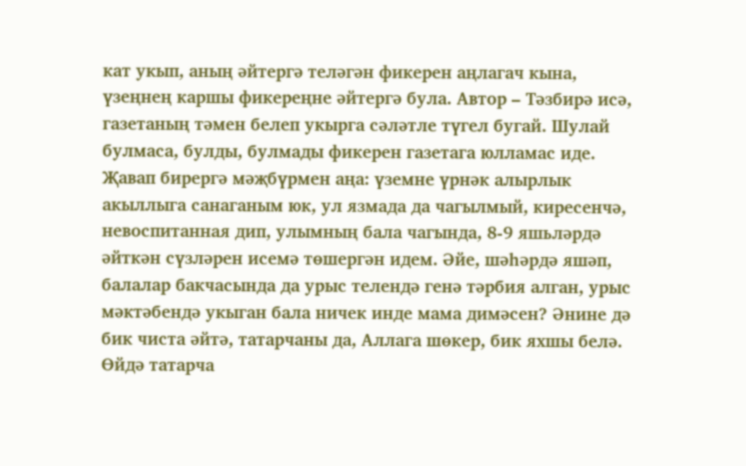кат укып, аның әйтергә теләгән фикерен аңлагач кына, үзеңнең каршы фикереңне әйтергә була. Автор – Тәзбирә исә, газетаның тәмен белеп укырга сәләтле түгел бугай. Шулай булмаса, булды, булмады фикерен газетага юлламас иде. Җавап бирергә мәҗбүрмен аңа: үземне үрнәк алырлык акыллыга санаганым юк, ул язмада да чагылмый, киресенчә, невоспитанная дип, улымның бала чагында, 8-9 яшьләрдә әйткән сүзләрен исемә төшергән идем. Әйе, шәһәрдә яшәп, балалар бакчасында да урыс телендә генә тәрбия алган, урыс мәктәбендә укыган бала ничек инде мама димәсен? Әнине дә бик чиста әйтә, татарчаны да, Аллага шөкер, бик яхшы белә. Өйдә татарча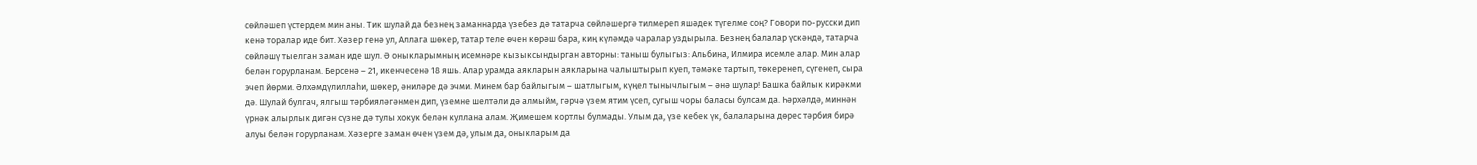сөйләшеп үстердем мин аны. Тик шулай да безнең заманнарда үзебез дә татарча сөйләшергә тилмереп яшәдек түгелме соң? Говори по-русски дип кенә торалар иде бит. Хәзер генә ул, Аллага шөкер, татар теле өчен көрәш бара, киң күләмдә чаралар уздырыла. Безнең балалар үскәндә, татарча сөйләшү тыелган заман иде шул. Ә оныкларымның исемнәре кызыксындырган авторны: таныш булыгыз: Альбина, Илмира исемле алар. Мин алар белән горурланам. Берсенә – 21, икенчесенә 18 яшь. Алар урамда аякларын аякларына чалыштырып куеп, тәмәке тартып, төкеренеп, сүгенеп, сыра эчеп йөрми. Әлхәмдүлиллаһи, шөкер, әниләре дә эчми. Минем бар байлыгым – шатлыгым, күңел тынычлыгым – әнә шулар! Башка байлык кирәкми дә. Шулай булгач, ялгыш тәрбияләгәнмен дип, үземне шелтәли дә алмыйм, гәрчә үзем ятим үсеп, сугыш чоры баласы булсам да. Һәрхәлдә, миннән үрнәк алырлык дигән сүзне дә тулы хокук белән куллана алам. Җимешем кортлы булмады. Улым да, үзе кебек үк, балаларына дөрес тәрбия бирә алуы белән горурланам. Хәзерге заман өчен үзем дә, улым да, оныкларым да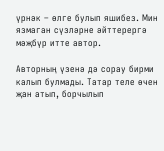үрнәк – өлге булып яшибез. Мин язмаган сүзләрне әйттерергә мәҗбүр итте автор.

Авторның үзенә дә сорау бирми калып булмады. Татар теле өчен җан атып, борчылып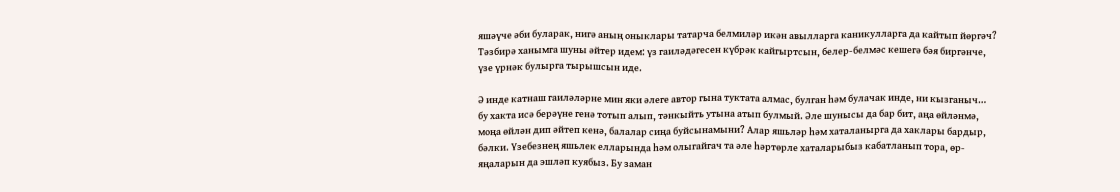яшәүче әби буларак, нигә аның оныклары татарча белмиләр икән авылларга каникулларга да кайтып йөргәч? Тәзбирә ханымга шуны әйтер идем: үз гаиләдәгесен күбрәк кайгыртсын, белер-белмәс кешегә бәя биргәнче, үзе үрнәк булырга тырышсын иде.

Ә инде катнаш гаиләләрне мин яки әлеге автор гына туктата алмас, булган һәм булачак инде, ни кызганыч… бу хакта исә берәүне генә тотып алып, тәнкыйть утына атып булмый. Әле шунысы да бар бит, аңа өйләнмә, моңа өйлән дип әйтеп кенә, балалар сиңа буйсынамыни? Алар яшьләр һәм хаталанырга да хаклары бардыр, бәлки. Үзебезнең яшьлек елларында һәм олыгайгач та әле һәртөрле хаталарыбыз кабатланып тора, өр-яңаларын да эшләп куябыз. Бу заман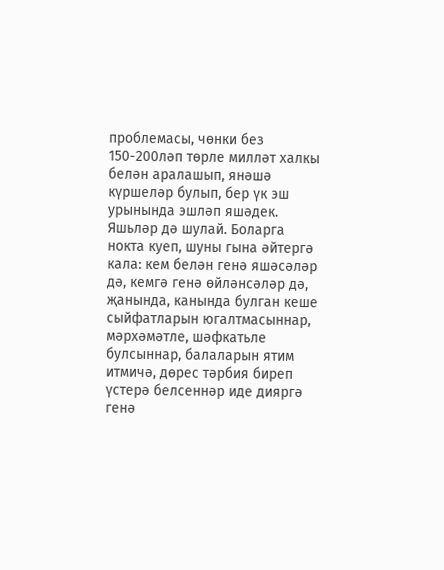проблемасы, чөнки без 150-200ләп төрле милләт халкы белән аралашып, янәшә күршеләр булып, бер үк эш урынында эшләп яшәдек. Яшьләр дә шулай. Боларга нокта куеп, шуны гына әйтергә кала: кем белән генә яшәсәләр дә, кемгә генә өйләнсәләр дә, җанында, канында булган кеше сыйфатларын югалтмасыннар, мәрхәмәтле, шәфкатьле булсыннар, балаларын ятим итмичә, дөрес тәрбия биреп үстерә белсеннәр иде дияргә генә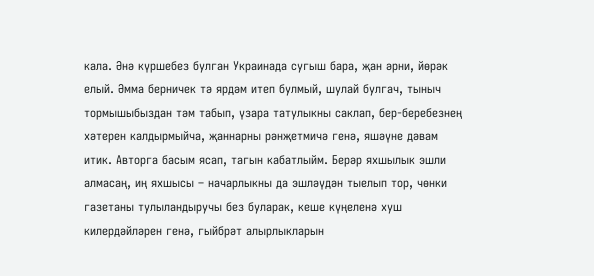кала. Әнә күршебез булган Украинада сугыш бара, җан әрни, йөрәк елый. Әмма берничек тә ярдәм итеп булмый, шулай булгач, тыныч тормышыбыздан тәм табып, үзара татулыкны саклап, бер-беребезнең хәтерен калдырмыйча, җаннарны рәнҗетмичә генә, яшәүне дәвам итик. Авторга басым ясап, тагын кабатлыйм. Берәр яхшылык эшли алмасаң, иң яхшысы – начарлыкны да эшләүдән тыелып тор, чөнки газетаны тулыландыручы без буларак, кеше күңеленә хуш килердәйләрен генә, гыйбрәт алырлыкларын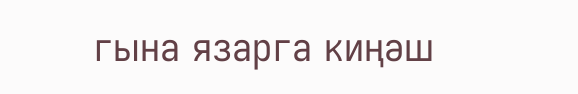гына язарга киңәш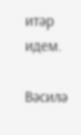итәр идем.

Вәсилә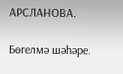АРСЛАНОВА.

Бөгелмә шәһәре.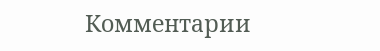Комментарии